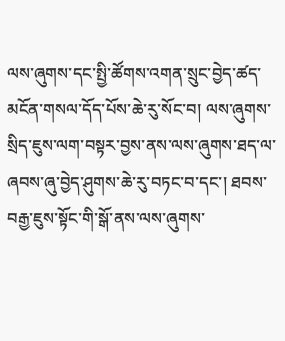ལས་ཞུགས་དང་སྤྱི་ཚོགས་འགན་སྲུང་བྱེད་ཚད་མངོན་གསལ་དོད་པོས་ཆེ་རུ་སོང་བ། ལས་ཞུགས་སྲིད་ཇུས་ལག་བསྟར་བྱས་ནས་ལས་ཞུགས་ཐད་ལ་ཞབས་ཞུ་བྱེད་ཤུགས་ཆེ་རུ་བཏང་བ་དང་། ཐབས་བརྒྱ་ཇུས་སྟོང་གི་སྒོ་ནས་ལས་ཞུགས་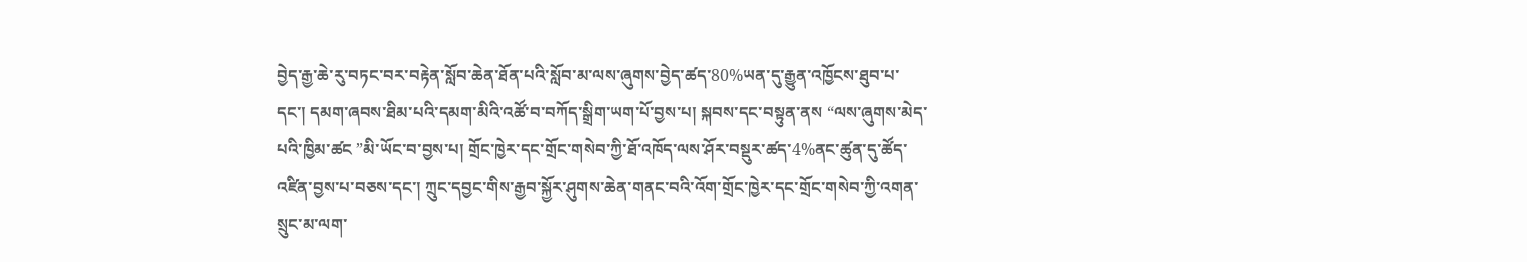བྱེད་རྒྱ་ཆེ་རུ་བཏང་བར་བརྟེན་སློབ་ཆེན་ཐོན་པའི་སློབ་མ་ལས་ཞུགས་བྱེད་ཚད་80%ཡན་དུ་རྒྱུན་འཁྱོངས་ཐུབ་པ་དང་། དམག་ཞབས་ཐིམ་པའི་དམག་མིའི་འཚོ་བ་བཀོད་སྒྲིག་ཡག་པོ་བྱས་པ། སྐབས་དང་བསྟུན་ནས “ལས་ཞུགས་མེད་པའི་ཁྱིམ་ཚང ”མི་ཡོང་བ་བྱས་པ། གྲོང་ཁྱེར་དང་གྲོང་གསེབ་ཀྱི་ཐོ་འཁོད་ལས་ཤོར་བསྡུར་ཚད་4%ནང་ཚུན་དུ་ཚོད་འཛིན་བྱས་པ་བཅས་དང་། ཀྲུང་དབྱང་གིས་རྒྱབ་སྐྱོར་ཤུགས་ཆེན་གནང་བའི་འོག་གྲོང་ཁྱེར་དང་གྲོང་གསེབ་ཀྱི་འགན་སྲུང་མ་ལག་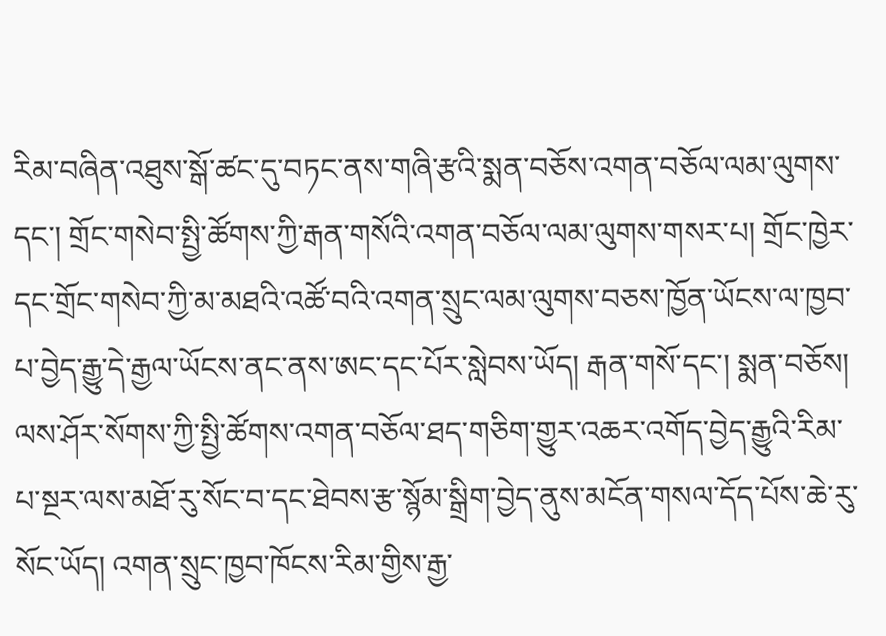རིམ་བཞིན་འཐུས་སྒོ་ཚང་དུ་བཏང་ནས་གཞི་རྩའི་སྨན་བཅོས་འགན་བཅོལ་ལམ་ལུགས་དང་། གྲོང་གསེབ་སྤྱི་ཚོགས་ཀྱི་རྒན་གསོའི་འགན་བཅོལ་ལམ་ལུགས་གསར་པ། གྲོང་ཁྱེར་དང་གྲོང་གསེབ་ཀྱི་མ་མཐའི་འཚོ་བའི་འགན་སྲུང་ལམ་ལུགས་བཅས་ཁྱོན་ཡོངས་ལ་ཁྱབ་པ་བྱེད་རྒྱུ་དེ་རྒྱལ་ཡོངས་ནང་ནས་ཨང་དང་པོར་སླེབས་ཡོད། རྒན་གསོ་དང་། སྨན་བཅོས། ལས་ཤོར་སོགས་ཀྱི་སྤྱི་ཚོགས་འགན་བཅོལ་ཐད་གཅིག་གྱུར་འཆར་འགོད་བྱེད་རྒྱུའི་རིམ་པ་སྔར་ལས་མཐོ་རུ་སོང་བ་དང་ཐེབས་རྩ་སྙོམ་སྒྲིག་བྱེད་ནུས་མངོན་གསལ་དོད་པོས་ཆེ་རུ་སོང་ཡོད། འགན་སྲུང་ཁྱབ་ཁོངས་རིམ་གྱིས་རྒྱ་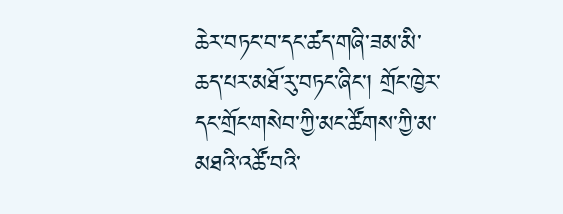ཆེར་བཏང་བ་དང་ཚད་གཞི་ཟམ་མི་ཆད་པར་མཐོ་རུ་བཏང་ཞིང་། གྲོང་ཁྱེར་དང་གྲོང་གསེབ་ཀྱི་མང་ཚོགས་ཀྱི་མ་མཐའི་འཚོ་བའི་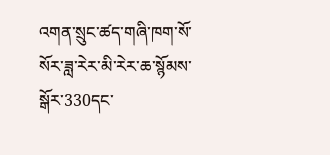འགན་སྲུང་ཚད་གཞི་ཁག་སོ་སོར་ཟླ་རེར་མི་རེར་ཆ་སྙོམས་སྒོར་330དང་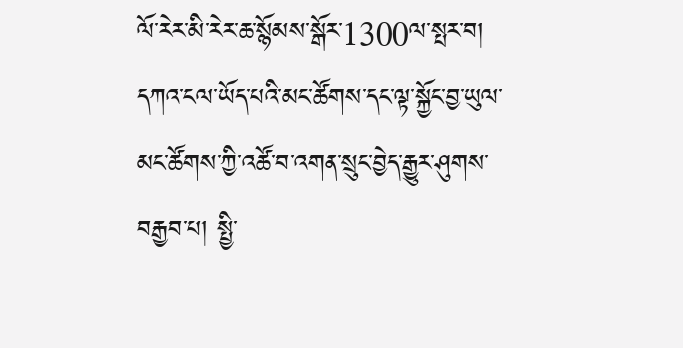ལོ་རེར་མི་རེར་ཆ་སྙོམས་སྒོར་1300ལ་སྤར་བ། དཀའ་ངལ་ཡོད་པའི་མང་ཚོགས་དང་ལྟ་སྐྱོང་བྱ་ཡུལ་མང་ཚོགས་ཀྱི་འཚོ་བ་འགན་སྲུང་བྱེད་རྒྱུར་ཤུགས་བརྒྱབ་པ། སྤྱི་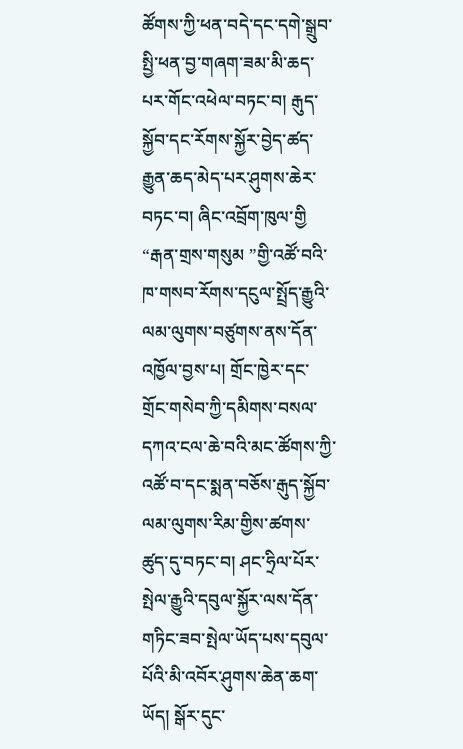ཚོགས་ཀྱི་ཕན་བདེ་དང་དགེ་སྒྲུབ་སྤྱི་ཕན་བྱ་གཞག་ཟམ་མི་ཆད་པར་གོང་འཕེལ་བཏང་བ། རྒུད་སྐྱོབ་དང་རོགས་སྐྱོར་བྱེད་ཚད་རྒྱུན་ཆད་མེད་པར་ཤུགས་ཆེར་བཏང་བ། ཞིང་འབྲོག་ཁུལ་གྱི “རྒན་གྲས་གསུམ ”གྱི་འཚོ་བའི་ཁ་གསབ་རོགས་དངུལ་སྤྲོད་རྒྱུའི་ལམ་ལུགས་བཙུགས་ནས་དོན་འཁྱོལ་བྱས་པ། གྲོང་ཁྱེར་དང་གྲོང་གསེབ་ཀྱི་དམིགས་བསལ་དཀའ་ངལ་ཆེ་བའི་མང་ཚོགས་ཀྱི་འཚོ་བ་དང་སྨན་བཅོས་རྒུད་སྐྱོབ་ལམ་ལུགས་རིམ་གྱིས་ཚགས་ཚུད་དུ་བཏང་བ། ཤང་ཧྲིལ་པོར་སྤེལ་རྒྱུའི་དབུལ་སྐྱོར་ལས་དོན་གཏིང་ཟབ་སྤེལ་ཡོད་པས་དབུལ་པོའི་མི་འབོར་ཤུགས་ཆེན་ཆག་ཡོད། སྒོར་དུང་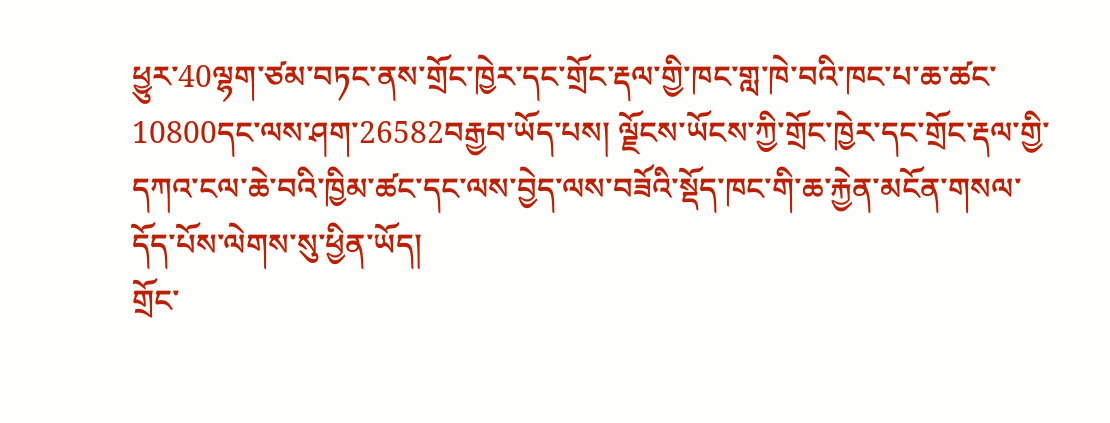ཕྱུར་40ལྷག་ཙམ་བཏང་ནས་གྲོང་ཁྱེར་དང་གྲོང་རྡལ་གྱི་ཁང་གླ་ཁེ་བའི་ཁང་པ་ཆ་ཚང་10800དང་ལས་ཤག་26582བརྒྱབ་ཡོད་པས། ལྗོངས་ཡོངས་ཀྱི་གྲོང་ཁྱེར་དང་གྲོང་རྡལ་གྱི་དཀའ་ངལ་ཆེ་བའི་ཁྱིམ་ཚང་དང་ལས་བྱེད་ལས་བཟོའི་སྡོད་ཁང་གི་ཆ་རྐྱེན་མངོན་གསལ་དོད་པོས་ལེགས་སུ་ཕྱིན་ཡོད།
གྲོང་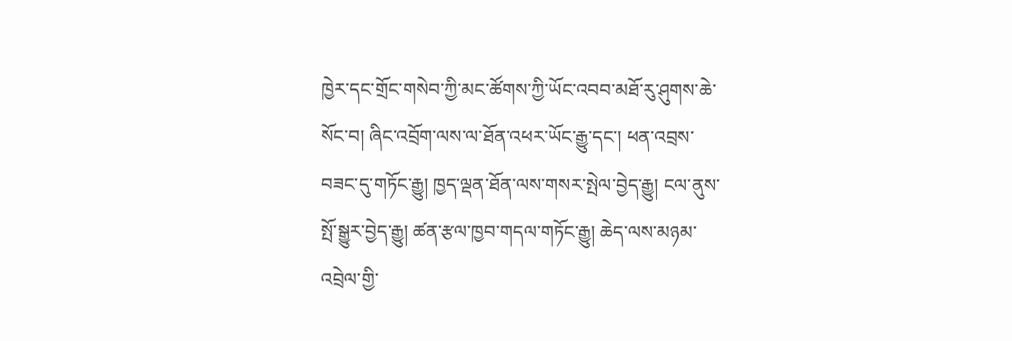ཁྱེར་དང་གྲོང་གསེབ་ཀྱི་མང་ཚོགས་ཀྱི་ཡོང་འབབ་མཐོ་རུ་ཤུགས་ཆེ་སོང་བ། ཞིང་འབྲོག་ལས་ལ་ཐོན་འཕར་ཡོང་རྒྱུ་དང་། ཕན་འབྲས་བཟང་དུ་གཏོང་རྒྱུ། ཁྱད་ལྡན་ཐོན་ལས་གསར་སྤེལ་བྱེད་རྒྱུ། ངལ་ནུས་སྤོ་སྒྱུར་བྱེད་རྒྱུ། ཚན་རྩལ་ཁྱབ་གདལ་གཏོང་རྒྱུ། ཆེད་ལས་མཉམ་འབྲེལ་གྱི་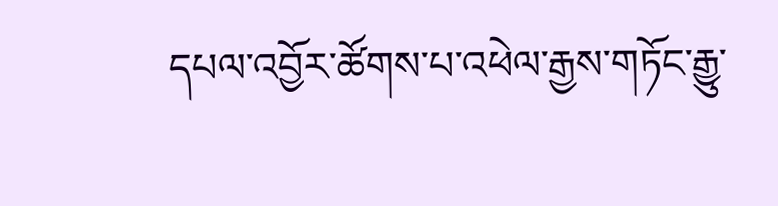དཔལ་འབྱོར་ཚོགས་པ་འཕེལ་རྒྱས་གཏོང་རྒྱུ་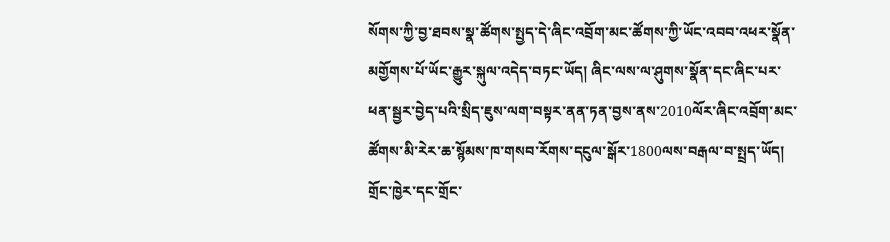སོགས་ཀྱི་བྱ་ཐབས་སྣ་ཚོགས་སྤྱད་དེ་ཞིང་འབྲོག་མང་ཚོགས་ཀྱི་ཡོང་འབབ་འཕར་སྣོན་མགྱོགས་པོ་ཡོང་རྒྱུར་སྐུལ་འདེད་བཏང་ཡོད། ཞིང་ལས་ལ་ཤུགས་སྣོན་དང་ཞིང་པར་ཕན་སྦྱར་བྱེད་པའི་སྲིད་ཇུས་ལག་བསྟར་ནན་ཏན་བྱས་ནས་2010ལོར་ཞིང་འབྲོག་མང་ཚོགས་མི་རེར་ཆ་སྙོམས་ཁ་གསབ་རོགས་དངུལ་སྒོར་1800ལས་བརྒལ་བ་སྤྲད་ཡོད། གྲོང་ཁྱེར་དང་གྲོང་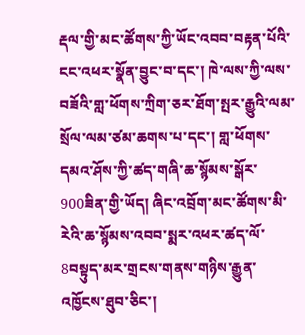རྡལ་གྱི་མང་ཚོགས་ཀྱི་ཡོང་འབབ་བརྟན་པོའི་ངང་འཕར་སྣོན་བྱུང་བ་དང་། ཁེ་ལས་ཀྱི་ལས་བཟོའི་གླ་ཕོགས་ཀྲིག་ཅར་ཐོག་སྤར་རྒྱུའི་ལམ་སྲོལ་ལམ་ཙམ་ཆགས་པ་དང་། གླ་ཕོགས་དམའ་ཤོས་ཀྱི་ཚད་གཞི་ཆ་སྙོམས་སྒོར་900ཟིན་གྱི་ཡོད། ཞིང་འབྲོག་མང་ཚོགས་མི་རེའི་ཆ་སྙོམས་འབབ་སྨར་འཕར་ཚད་ལོ་8བསྟུད་མར་གྲངས་གནས་གཉིས་རྒྱུན་འཁྱོངས་ཐུབ་ཅིང་།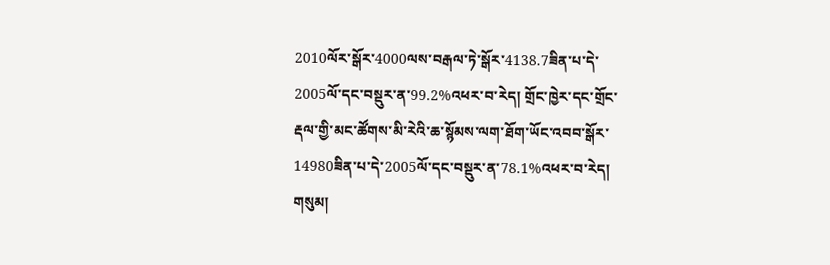2010ལོར་སྒོར་4000ལས་བརྒལ་ཏེ་སྒོར་4138.7ཟིན་པ་དེ་2005ལོ་དང་བསྡུར་ན་99.2%འཕར་བ་རེད། གྲོང་ཁྱེར་དང་གྲོང་རྡལ་གྱི་མང་ཚོགས་མི་རེའི་ཆ་སྙོམས་ལག་ཐོག་ཡོང་འབབ་སྒོར་14980ཟིན་པ་དེ་2005ལོ་དང་བསྡུར་ན་78.1%འཕར་བ་རེད།
གསུམ།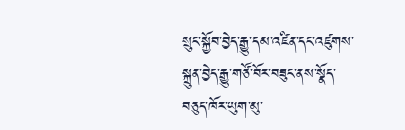སྲུང་སྐྱོབ་བྱེད་རྒྱུ་དམ་འཛིན་དང་འཛུགས་སྐྲུན་བྱེད་རྒྱུ་གཙོ་བོར་བཟུང་ནས་སྣོད་བཅུད་ཁོར་ཡུག་མུ་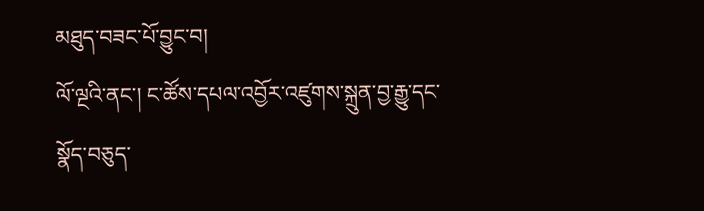མཐུད་བཟང་པོ་བྱུང་བ།
ལོ་ལྔའི་ནང་། ང་ཚོས་དཔལ་འབྱོར་འཛུགས་སྐྲུན་བྱ་རྒྱུ་དང་སྣོད་བཅུད་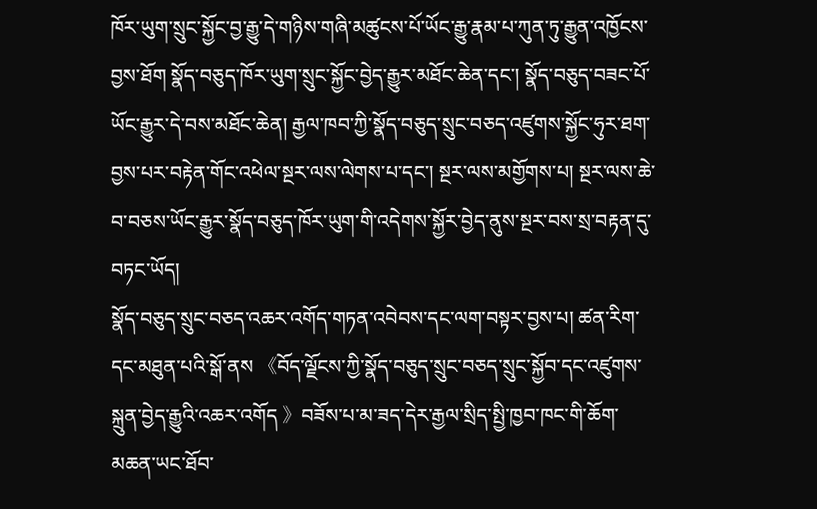ཁོར་ཡུག་སྲུང་སྐྱོང་བྱ་རྒྱུ་དེ་གཉིས་གཞི་མཚུངས་པོ་ཡོང་རྒྱུ་རྣམ་པ་ཀུན་ཏུ་རྒྱུན་འཁྱོངས་བྱས་ཐོག སྣོད་བཅུད་ཁོར་ཡུག་སྲུང་སྐྱོང་བྱེད་རྒྱུར་མཐོང་ཆེན་དང་། སྣོད་བཅུད་བཟང་པོ་ཡོང་རྒྱུར་དེ་བས་མཐོང་ཆེན། རྒྱལ་ཁབ་ཀྱི་སྣོད་བཅུད་སྲུང་བཅད་འཛུགས་སྐྱོང་ཧུར་ཐག་བྱས་པར་བརྟེན་གོང་འཕེལ་སྔར་ལས་ལེགས་པ་དང་། སྔར་ལས་མགྱོགས་པ། སྔར་ལས་ཆེ་བ་བཅས་ཡོང་རྒྱུར་སྣོད་བཅུད་ཁོར་ཡུག་གི་འདེགས་སྐྱོར་བྱེད་ནུས་སྔར་བས་སྲ་བརྟན་དུ་བཏང་ཡོད།
སྣོད་བཅུད་སྲུང་བཅད་འཆར་འགོད་གཏན་འབེབས་དང་ལག་བསྟར་བྱས་པ། ཚན་རིག་དང་མཐུན་པའི་སྒོ་ནས 《བོད་ལྗོངས་ཀྱི་སྣོད་བཅུད་སྲུང་བཅད་སྲུང་སྐྱོབ་དང་འཛུགས་སྐྲུན་བྱེད་རྒྱུའི་འཆར་འགོད 》བཟོས་པ་མ་ཟད་དེར་རྒྱལ་སྲིད་སྤྱི་ཁྱབ་ཁང་གི་ཆོག་མཆན་ཡང་ཐོབ་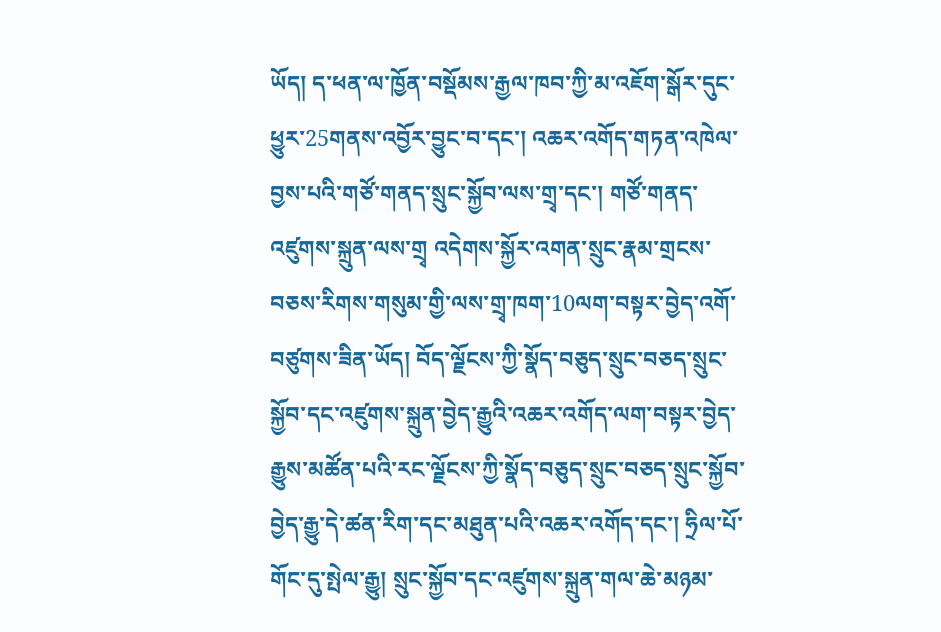ཡོད། ད་ཕན་ལ་ཁྱོན་བསྡོམས་རྒྱལ་ཁབ་ཀྱི་མ་འཇོག་སྒོར་དུང་ཕྱུར་25གནས་འབྱོར་བྱུང་བ་དང་། འཆར་འགོད་གཏན་འཁེལ་བྱས་པའི་གཙོ་གནད་སྲུང་སྐྱོབ་ལས་གྲྭ་དང་། གཙོ་གནད་འཛུགས་སྐྲུན་ལས་གྲྭ འདེགས་སྐྱོར་འགན་སྲུང་རྣམ་གྲངས་བཅས་རིགས་གསུམ་གྱི་ལས་གྲྭ་ཁག་10ལག་བསྟར་བྱེད་འགོ་བཙུགས་ཟིན་ཡོད། བོད་ལྗོངས་ཀྱི་སྣོད་བཅུད་སྲུང་བཅད་སྲུང་སྐྱོབ་དང་འཛུགས་སྐྲུན་བྱེད་རྒྱུའི་འཆར་འགོད་ལག་བསྟར་བྱེད་རྒྱུས་མཚོན་པའི་རང་ལྗོངས་ཀྱི་སྣོད་བཅུད་སྲུང་བཅད་སྲུང་སྐྱོབ་བྱེད་རྒྱུ་དེ་ཚན་རིག་དང་མཐུན་པའི་འཆར་འགོད་དང་། ཧྲིལ་པོ་གོང་དུ་སྤེལ་རྒྱུ། སྲུང་སྐྱོབ་དང་འཛུགས་སྐྲུན་གལ་ཆེ་མཉམ་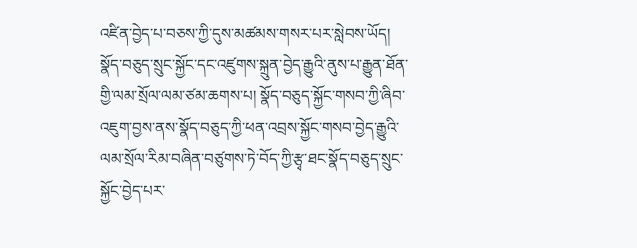འཛིན་བྱེད་པ་བཅས་ཀྱི་དུས་མཚམས་གསར་པར་སླེབས་ཡོད།
སྣོད་བཅུད་སྲུང་སྐྱོང་དང་འཛུགས་སྐྲུན་བྱེད་རྒྱུའི་ནུས་པ་རྒྱུན་ཐོན་གྱི་ལམ་སྲོལ་ལམ་ཙམ་ཆགས་པ། སྣོད་བཅུད་སྐྱོང་གསབ་ཀྱི་ཞིབ་འཇུག་བྱས་ནས་སྣོད་བཅུད་ཀྱི་ཕན་འབྲས་སྐྱོང་གསབ་བྱེད་རྒྱུའི་ལམ་སྲོལ་རིམ་བཞིན་བཙུགས་ཏེ་བོད་ཀྱི་རྩྭ་ཐང་སྣོད་བཅུད་སྲུང་སྐྱོང་བྱེད་པར་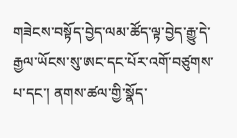གཟེངས་བསྟོད་བྱེད་ལམ་ཚོད་ལྟ་བྱེད་རྒྱུ་དེ་རྒྱལ་ཡོངས་སུ་ཨང་དང་པོར་འགོ་བཙུགས་པ་དང་། ནགས་ཚལ་གྱི་སྣོད་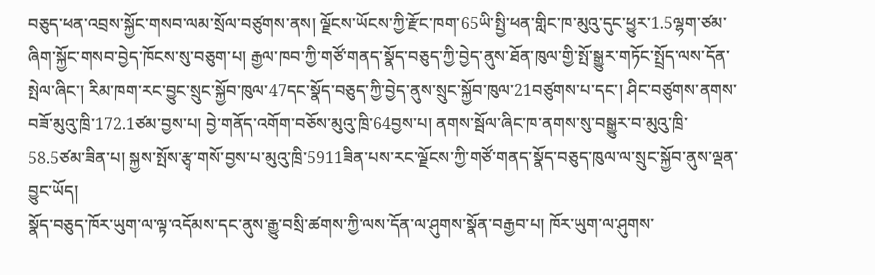བཅུད་ཕན་འབྲས་སྐྱོང་གསབ་ལམ་སྲོལ་བཙུགས་ནས། ལྗོངས་ཡོངས་ཀྱི་རྫོང་ཁག་65ཡི་སྤྱི་ཕན་གླིང་ཁ་མུའུ་དུང་ཕྱུར་1.5ལྷག་ཙམ་ཞིག་སྐྱོང་གསབ་བྱེད་ཁོངས་སུ་བཅུག་པ། རྒྱལ་ཁབ་ཀྱི་གཙོ་གནད་སྣོད་བཅུད་ཀྱི་བྱེད་ནུས་ཐོན་ཁུལ་གྱི་སྤོ་སྒྱུར་གཏོང་སྤྲོད་ལས་དོན་སྤེལ་ཞིང་། རིམ་ཁག་རང་བྱུང་སྲུང་སྐྱོབ་ཁུལ་47དང་སྣོད་བཅུད་ཀྱི་བྱེད་ནུས་སྲུང་སྐྱོབ་ཁུལ་21བཙུགས་པ་དང་། ཤིང་བཙུགས་ནགས་བཟོ་མུའུ་ཁྲི་172.1ཙམ་བྱས་པ། བྱེ་གནོད་འགོག་བཅོས་མུའུ་ཁྲི་64བྱས་པ། ནགས་སྦོལ་ཞིང་ཁ་ནགས་སུ་བསྒྱུར་བ་མུའུ་ཁྲི་58.5ཙམ་ཟིན་པ། སྐྱས་སྤོས་རྩྭ་གསོ་བྱས་པ་མུའུ་ཁྲི་5911ཟིན་པས་རང་ལྗོངས་ཀྱི་གཙོ་གནད་སྣོད་བཅུད་ཁུལ་ལ་སྲུང་སྐྱོབ་ནུས་ལྡན་བྱུང་ཡོད།
སྣོད་བཅུད་ཁོར་ཡུག་ལ་ལྟ་འདོམས་དང་ནུས་རྒྱུ་བསྲི་ཚགས་ཀྱི་ལས་དོན་ལ་ཤུགས་སྣོན་བརྒྱབ་པ། ཁོར་ཡུག་ལ་ཤུགས་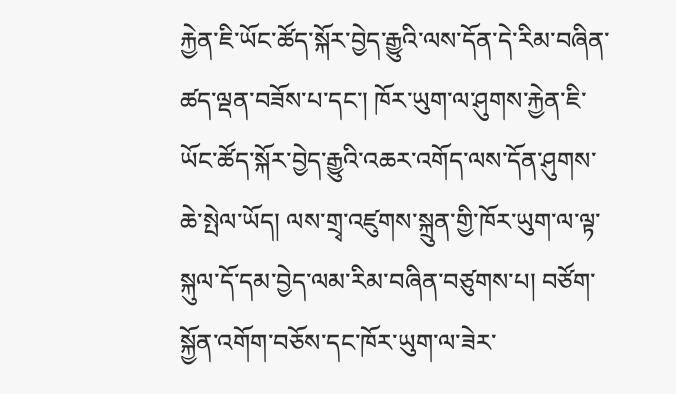རྐྱེན་ཇི་ཡོང་ཚོད་སྐོར་བྱེད་རྒྱུའི་ལས་དོན་དེ་རིམ་བཞིན་ཚད་ལྡན་བཟོས་པ་དང་། ཁོར་ཡུག་ལ་ཤུགས་རྐྱེན་ཇི་ཡོང་ཚོད་སྐོར་བྱེད་རྒྱུའི་འཆར་འགོད་ལས་དོན་ཤུགས་ཆེ་སྤེལ་ཡོད། ལས་གྲྭ་འཛུགས་སྐྲུན་གྱི་ཁོར་ཡུག་ལ་ལྟ་སྐུལ་དོ་དམ་བྱེད་ལམ་རིམ་བཞིན་བཙུགས་པ། བཙོག་སྐྱོན་འགོག་བཅོས་དང་ཁོར་ཡུག་ལ་ཟེར་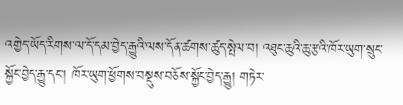འགྱེད་ཡོད་རིགས་ལ་དོ་དམ་བྱེད་རྒྱུའི་ལས་དོན་ཚགས་ཚུད་སྤེལ་བ། འཐུང་ཆུའི་ཆུ་རྩའི་ཁོར་ཡུག་སྲུང་སྐྱོང་བྱེད་རྒྱུ་དང་། ཁོར་ཡུག་ཕྱོགས་བསྡུས་བཅོས་སྐྱོང་བྱེད་རྒྱུ། གཏེར་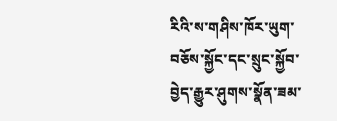རིའི་ས་གཤིས་ཁོར་ཡུག་བཅོས་སྐྱོང་དང་སྲུང་སྐྱོབ་བྱེད་རྒྱུར་ཤུགས་སྣོན་ཟམ་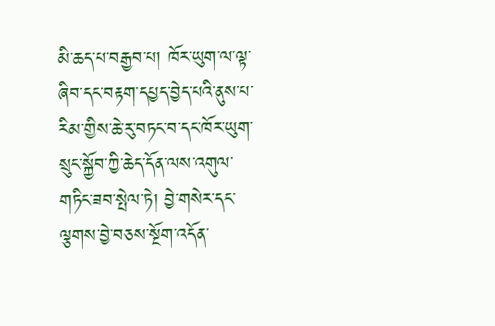མི་ཆད་པ་བརྒྱབ་པ། ཁོར་ཡུག་ལ་ལྟ་ཞིབ་དང་བརྟག་དཔྱད་བྱེད་པའི་ནུས་པ་རིམ་གྱིས་ཆེ་རུ་བཏང་བ་དང་ཁོར་ཡུག་སྲུང་སྐྱོབ་ཀྱི་ཆེད་དོན་ལས་འགུལ་གཏིང་ཟབ་སྤེལ་ཏེ། བྱེ་གསེར་དང་ལྕགས་བྱེ་བཅས་སྔོག་འདོན་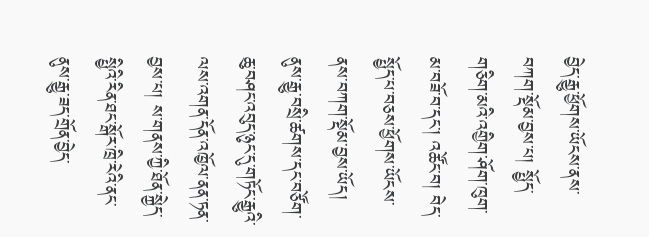བྱེད་རྒྱུ་ཕྱོགས་ཡོངས་ནས་བཀག་སྡོམ་བྱས་པ། སྤྱོད་གཅིག་མའི་འགྱིག་ཤོག་ཁུག་མ་བཟོ་བ་དང་། འཚོང་བ། བེད་སྤྱོད་པ་བཅས་ཕྱོགས་ཡོངས་ནས་བཀག་སྡོམ་བྱས་ཡོད། ནུས་རྒྱུ་བསྲི་ཚགས་དང་བཙོག་ཆུ་བཤང་འབུད་ཉུང་དུ་གཏོང་རྒྱུའི་ལས་འགན་དོན་འཁྱོལ་ནན་ཏན་བྱས་པ། ས་གནས་ཀྱི་ཐོན་སྐྱེད་སྤྱིའི་རིན་ཐང་སྒོར་ཁྲི་རེའི་ནང་ནུས་རྒྱུ་ཟད་གྲོན་བྱེད་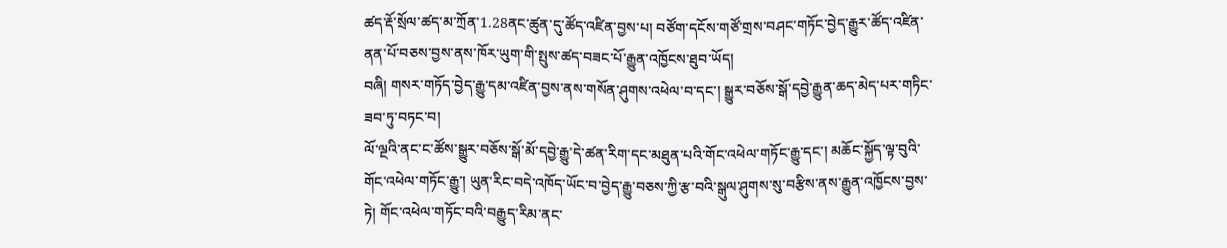ཚད་རྡོ་སྲོལ་ཚད་མ་ཀྲོན་1.28ནང་ཚུན་དུ་ཚོད་འཛིན་བྱས་པ། བཙོག་དངོས་གཙོ་གྲས་བཤང་གཏོང་བྱེད་རྒྱུར་ཚོད་འཛིན་ནན་པོ་བཅས་བྱས་ནས་ཁོར་ཡུག་གི་སྤུས་ཚད་བཟང་པོ་རྒྱུན་འཁྱོངས་ཐུབ་ཡོད།
བཞི། གསར་གཏོད་བྱེད་རྒྱུ་དམ་འཛིན་བྱས་ནས་གསོན་ཤུགས་འཕེལ་བ་དང་། སྒྱུར་བཅོས་སྒོ་དབྱེ་རྒྱུན་ཆད་མེད་པར་གཏིང་ཟབ་ཏུ་བཏང་བ།
ལོ་ལྔའི་ནང་ང་ཚོས་སྒྱུར་བཅོས་སྒོ་མོ་དབྱེ་རྒྱུ་དེ་ཚན་རིག་དང་མཐུན་པའི་གོང་འཕེལ་གཏོང་རྒྱུ་དང་། མཆོང་སྐྱོད་ལྟ་བུའི་གོང་འཕེལ་གཏོང་རྒྱུ་། ཡུན་རིང་བདེ་འཁོད་ཡོང་བ་བྱེད་རྒྱུ་བཅས་ཀྱི་རྩ་བའི་སྒུལ་ཤུགས་སུ་བརྩིས་ནས་རྒྱུན་འཁྱོངས་བྱས་ཏེ། གོང་འཕེལ་གཏོང་བའི་བརྒྱུད་རིམ་ནང་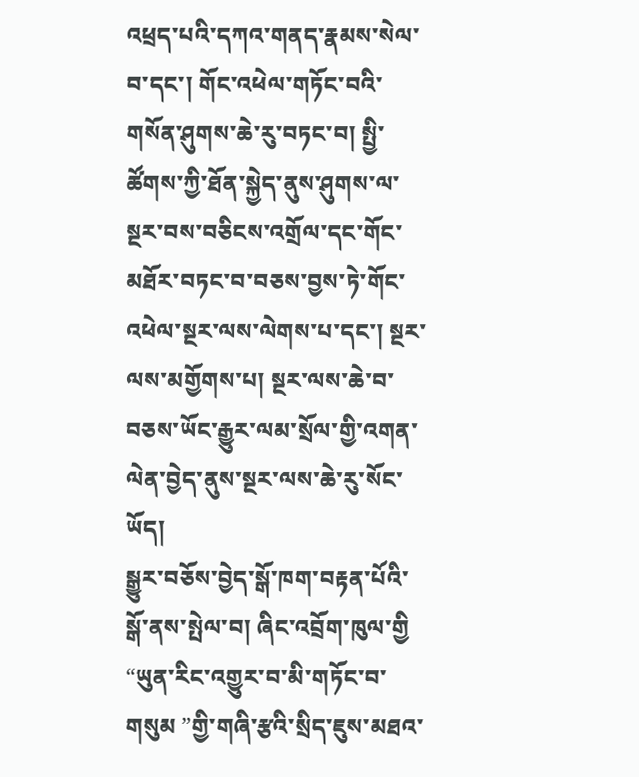འཕྲད་པའི་དཀའ་གནད་རྣམས་སེལ་བ་དང་། གོང་འཕེལ་གཏོང་བའི་གསོན་ཤུགས་ཆེ་རུ་བཏང་བ། སྤྱི་ཚོགས་ཀྱི་ཐོན་སྐྱེད་ནུས་ཤུགས་ལ་སྔར་བས་བཅིངས་འགྲོལ་དང་གོང་མཐོར་བཏང་བ་བཅས་བྱས་ཏེ་གོང་འཕེལ་སྔར་ལས་ལེགས་པ་དང་། སྔར་ལས་མགྱོགས་པ། སྔར་ལས་ཆེ་བ་བཅས་ཡོང་རྒྱུར་ལམ་སྲོལ་གྱི་འགན་ལེན་བྱེད་ནུས་སྔར་ལས་ཆེ་རུ་སོང་ཡོད།
སྒྱུར་བཅོས་བྱེད་སྒོ་ཁག་བརྟན་པོའི་སྒོ་ནས་སྤེལ་བ། ཞིང་འབྲོག་ཁུལ་གྱི “ཡུན་རིང་འགྱུར་བ་མི་གཏོང་བ་གསུམ ”གྱི་གཞི་རྩའི་སྲིད་ཇུས་མཐའ་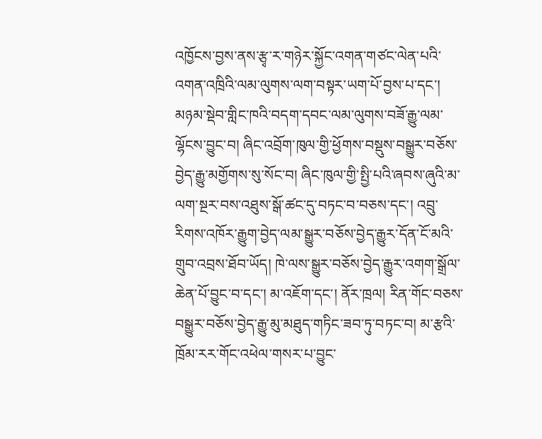འཁྱོངས་བྱས་ནས་རྩྭ་ར་གཉེར་སྐྱོང་འགན་གཙང་ལེན་པའི་འགན་འཁྲིའི་ལམ་ལུགས་ལག་བསྟར་ཡག་པོ་བྱས་པ་དང་། མཉམ་སྡེབ་གླིང་ཁའི་བདག་དབང་ལམ་ལུགས་བཟོ་རྒྱུ་ལམ་ལྷོངས་བྱུང་བ། ཞིང་འབྲོག་ཁུལ་གྱི་ཕྱོགས་བསྡུས་བསྒྱུར་བཅོས་བྱེད་རྒྱུ་མགྱོགས་སུ་སོང་བ། ཞིང་ཁུལ་གྱི་སྤྱི་པའི་ཞབས་ཞུའི་མ་ལག་སྔར་བས་འཐུས་སྒོ་ཚང་དུ་བཏང་བ་བཅས་དང་། འབྲུ་རིགས་འཁོར་རྒྱུག་བྱེད་ལམ་སྒྱུར་བཅོས་བྱེད་རྒྱུར་དོན་ངོ་མའི་གྲུབ་འབྲས་ཐོབ་ཡོད། ཁེ་ལས་སྒྱུར་བཅོས་བྱེད་རྒྱུར་འགག་སྒྲོལ་ཆེན་པོ་བྱུང་བ་དང་། མ་འཇོག་དང་། ནོར་ཁྲལ། རིན་གོང་བཅས་བསྒྱུར་བཅོས་བྱེད་རྒྱུ་མུ་མཐུད་གཏིང་ཟབ་ཏུ་བཏང་བ། མ་རྩའི་ཁྲོམ་རར་གོང་འཕེལ་གསར་པ་བྱུང་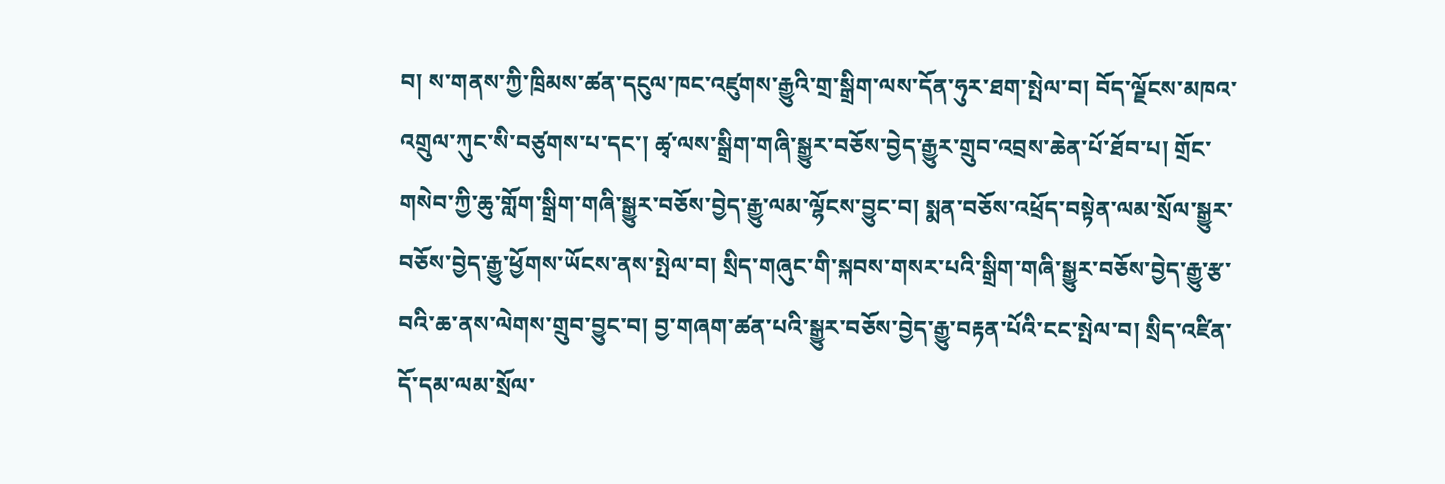བ། ས་གནས་ཀྱི་ཁྲིམས་ཚན་དངུལ་ཁང་འཛུགས་རྒྱུའི་གྲ་སྒྲིག་ལས་དོན་ཧུར་ཐག་སྤེལ་བ། བོད་ལྗོངས་མཁའ་འགྲུལ་ཀུང་སི་བཙུགས་པ་དང་། ཚྭ་ལས་སྒྲིག་གཞི་སྒྱུར་བཅོས་བྱེད་རྒྱུར་གྲུབ་འབྲས་ཆེན་པོ་ཐོབ་པ། གྲོང་གསེབ་ཀྱི་ཆུ་གློག་སྒྲིག་གཞི་སྒྱུར་བཅོས་བྱེད་རྒྱུ་ལམ་ལྷོངས་བྱུང་བ། སྨན་བཅོས་འཕྲོད་བསྟེན་ལམ་སྲོལ་སྒྱུར་བཅོས་བྱེད་རྒྱུ་ཕྱོགས་ཡོངས་ནས་སྤེལ་བ། སྲིད་གཞུང་གི་སྐབས་གསར་པའི་སྒྲིག་གཞི་སྒྱུར་བཅོས་བྱེད་རྒྱུ་རྩ་བའི་ཆ་ནས་ལེགས་གྲུབ་བྱུང་བ། བྱ་གཞག་ཚན་པའི་སྒྱུར་བཅོས་བྱེད་རྒྱུ་བརྟན་པོའི་ངང་སྤེལ་བ། སྲིད་འཛིན་དོ་དམ་ལམ་སྲོལ་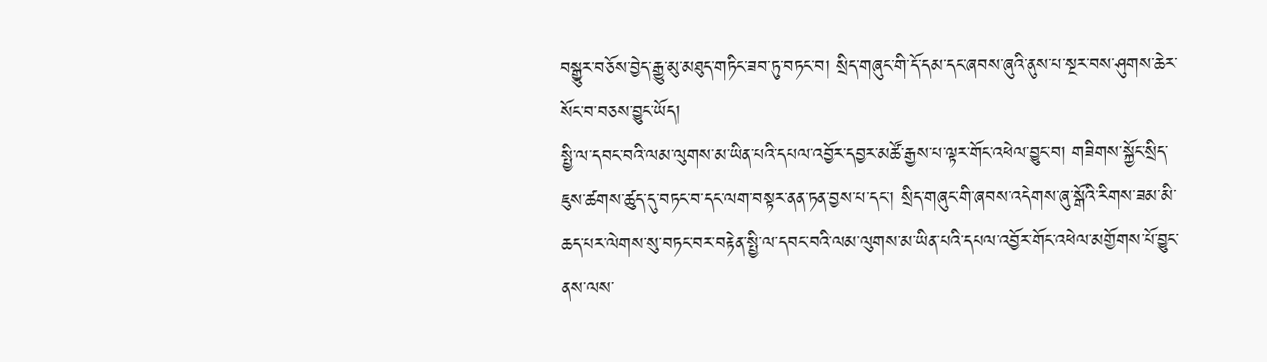བསྒྱུར་བཅོས་བྱེད་རྒྱུ་མུ་མཐུད་གཏིང་ཟབ་ཏུ་བཏང་བ། སྲིད་གཞུང་གི་དོ་དམ་དང་ཞབས་ཞུའི་ནུས་པ་སྔར་བས་ཤུགས་ཆེར་སོང་བ་བཅས་བྱུང་ཡོད།
སྤྱི་ལ་དབང་བའི་ལམ་ལུགས་མ་ཡིན་པའི་དཔལ་འབྱོར་དབྱར་མཚོ་རྒྱས་པ་ལྟར་གོང་འཕེལ་བྱུང་བ། གཟིགས་སྐྱོང་སྲིད་ཇུས་ཚགས་ཚུད་དུ་བཏང་བ་དང་ལག་བསྟར་ནན་ཏན་བྱས་པ་དང་། སྲིད་གཞུང་གི་ཞབས་འདེགས་ཞུ་སྒོའི་རིགས་ཟམ་མི་ཆད་པར་ལེགས་སུ་བཏང་བར་བརྟེན་སྤྱི་ལ་དབང་བའི་ལམ་ལུགས་མ་ཡིན་པའི་དཔལ་འབྱོར་གོང་འཕེལ་མགྱོགས་པོ་བྱུང་ནས་ལས་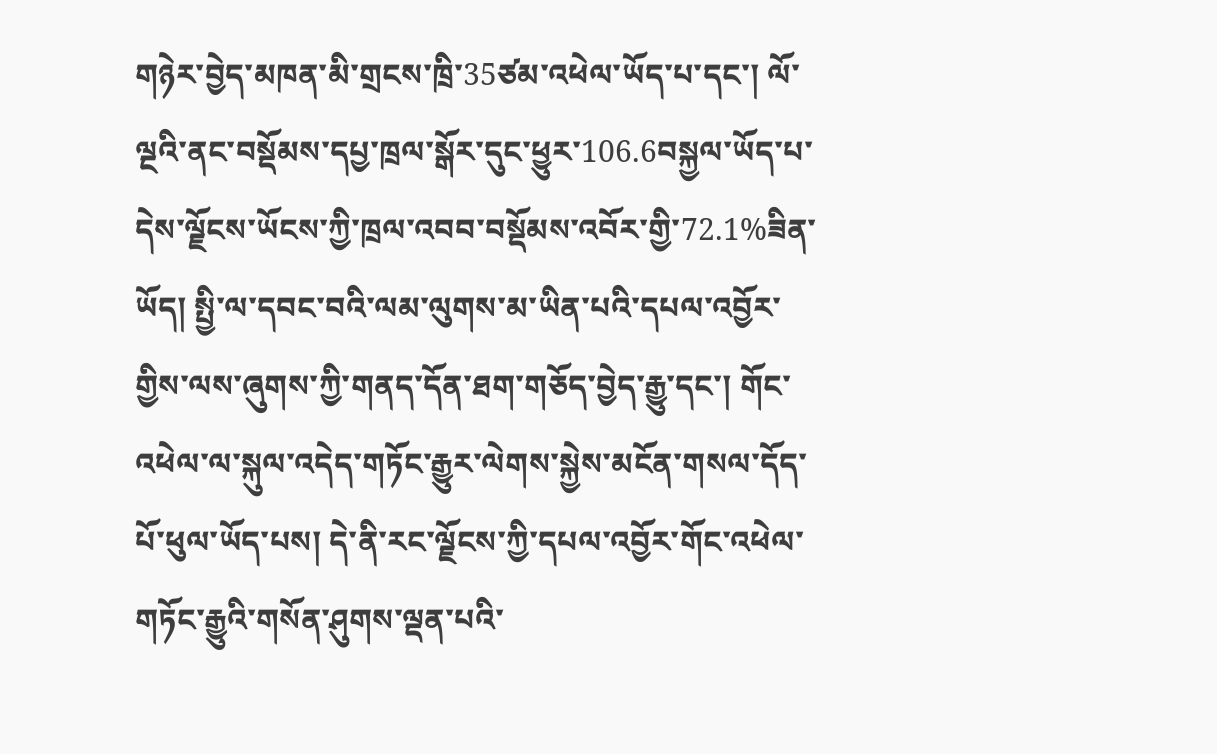གཉེར་བྱེད་མཁན་མི་གྲངས་ཁྲི་35ཙམ་འཕེལ་ཡོད་པ་དང་། ལོ་ལྔའི་ནང་བསྡོམས་དཔྱ་ཁྲལ་སྒོར་དུང་ཕྱུར་106.6བསྐྱལ་ཡོད་པ་དེས་ལྗོངས་ཡོངས་ཀྱི་ཁྲལ་འབབ་བསྡོམས་འབོར་གྱི་72.1%ཟིན་ཡོད། སྤྱི་ལ་དབང་བའི་ལམ་ལུགས་མ་ཡིན་པའི་དཔལ་འབྱོར་གྱིས་ལས་ཞུགས་ཀྱི་གནད་དོན་ཐག་གཅོད་བྱེད་རྒྱུ་དང་། གོང་འཕེལ་ལ་སྐུལ་འདེད་གཏོང་རྒྱུར་ལེགས་སྐྱེས་མངོན་གསལ་དོད་པོ་ཕུལ་ཡོད་པས། དེ་ནི་རང་ལྗོངས་ཀྱི་དཔལ་འབྱོར་གོང་འཕེལ་གཏོང་རྒྱུའི་གསོན་ཤུགས་ལྡན་པའི་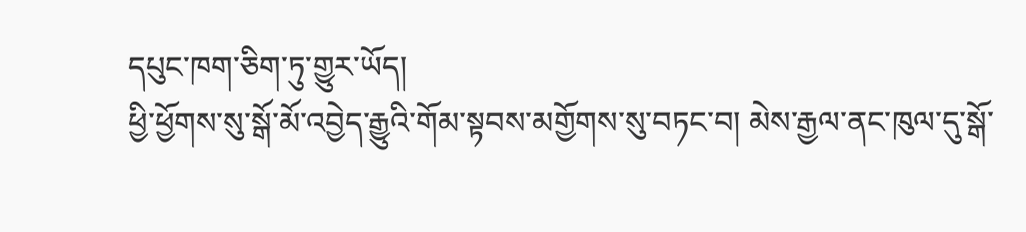དཔུང་ཁག་ཅིག་ཏུ་གྱུར་ཡོད།
ཕྱི་ཕྱོགས་སུ་སྒོ་མོ་འབྱེད་རྒྱུའི་གོམ་སྟབས་མགྱོགས་སུ་བཏང་བ། མེས་རྒྱལ་ནང་ཁུལ་དུ་སྒོ་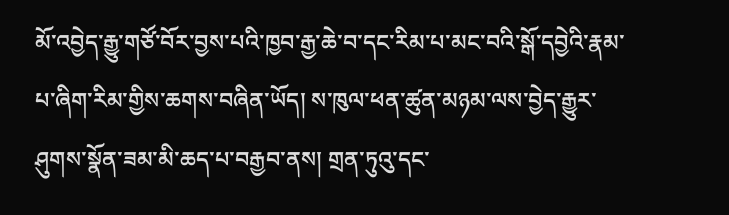མོ་འབྱེད་རྒྱུ་གཙོ་བོར་བྱས་པའི་ཁྱབ་རྒྱ་ཆེ་བ་དང་རིམ་པ་མང་བའི་སྒོ་དབྱེའི་རྣམ་པ་ཞིག་རིམ་གྱིས་ཆགས་བཞིན་ཡོད། ས་ཁུལ་ཕན་ཚུན་མཉམ་ལས་བྱེད་རྒྱུར་ཤུགས་སྣོན་ཟམ་མི་ཆད་པ་བརྒྱབ་ནས། གྲན་ཏུའུ་དང་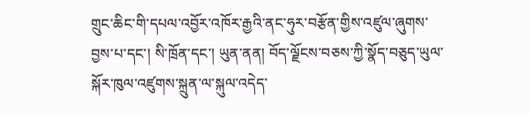གྲུང་ཆིང་གི་དཔལ་འབྱོར་འཁོར་རྒྱའི་ནང་ཧུར་བརྩོན་གྱིས་འཛུལ་ཞུགས་བྱས་པ་དང་། སི་ཁྲོན་དང་། ཡུན་ནན། བོད་ལྗོངས་བཅས་ཀྱི་སྣོད་བཅུད་ཡུལ་སྐོར་ཁུལ་འཛུགས་སྐྲུན་ལ་སྐུལ་འདེད་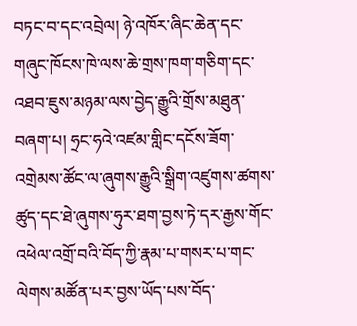བཏང་བ་དང་འབྲེལ། ཉེ་འཁོར་ཞིང་ཆེན་དང་གཞུང་ཁོངས་ཁེ་ལས་ཆེ་གྲས་ཁག་གཅིག་དང་འཐབ་ཇུས་མཉམ་ལས་བྱེད་རྒྱུའི་གྲོས་མཐུན་བཞག་པ། ཧྲང་ཧའེ་འཛམ་གླིང་དངོས་ཟོག་འགྲེམས་ཚོང་ལ་ཞུགས་རྒྱུའི་སྒྲིག་འཛུགས་ཚགས་ཚུད་དང་ཐེ་ཞུགས་ཧུར་ཐག་བྱས་ཏེ་དར་རྒྱས་གོང་འཕེལ་འགྲོ་བའི་བོད་ཀྱི་རྣམ་པ་གསར་པ་གང་ལེགས་མཚོན་པར་བྱས་ཡོད་པས་བོད་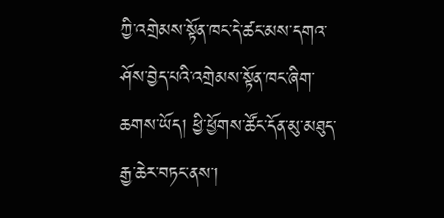ཀྱི་འགྲེམས་སྟོན་ཁང་དེ་ཚང་མས་དགའ་ཤོས་བྱེད་པའི་འགྲེམས་སྟོན་ཁང་ཞིག་ཆགས་ཡོད། ཕྱི་ཕྱོགས་ཚོང་དོན་མུ་མཐུད་རྒྱ་ཆེར་བཏང་ནས་།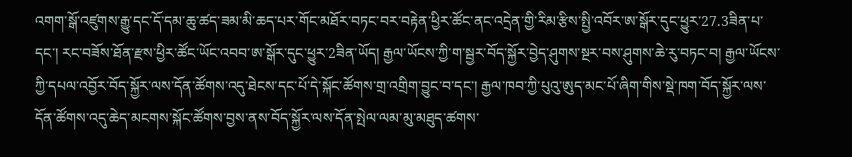འགག་སྒོ་འཛུགས་རྒྱུ་དང་དོ་དམ་ཆུ་ཚད་ཟམ་མི་ཆད་པར་གོང་མཐོར་བཏང་བར་བརྟེན་ཕྱིར་ཚོང་ནང་འདྲེན་གྱི་རིམ་རྩིས་སྤྱི་འབོར་ཨ་སྒོར་དུང་ཕྱུར་27.3ཟིན་པ་དང་། རང་བཟོས་ཐོན་རྫས་ཕྱིར་ཚོང་ཡོང་འབབ་ཨ་སྒོར་དུང་ཕྱུར་2ཟིན་ཡོད། རྒྱལ་ཡོངས་ཀྱི་ག་སྦྱར་བོད་སྐྱོར་བྱེད་ཤུགས་སྔར་བས་ཤུགས་ཆེ་རུ་བཏང་བ། རྒྱལ་ཡོངས་ཀྱི་དཔལ་འབྱོར་བོད་སྐྱོར་ལས་དོན་ཚོགས་འདུ་ཐེངས་དང་པོ་དེ་སྐོང་ཚོགས་གྲ་འགྲིག་བྱུང་བ་དང་། རྒྱལ་ཁབ་ཀྱི་པུའུ་ཨུད་མང་པོ་ཞིག་གིས་སྡེ་ཁག་བོད་སྐྱོར་ལས་དོན་ཚོགས་འདུ་ཆེད་མངགས་སྐོང་ཚོགས་བྱས་ནས་བོད་སྐྱོར་ལས་དོན་སྤེལ་ལམ་མུ་མཐུད་ཚགས་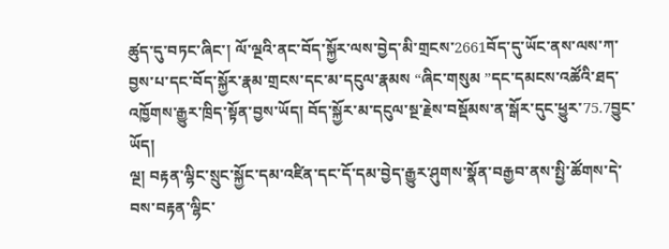ཚུད་དུ་བཏང་ཞིང་། ལོ་ལྔའི་ནང་བོད་སྐྱོར་ལས་བྱེད་མི་གྲངས་2661བོད་དུ་ཡོང་ནས་ལས་ཀ་བྱས་པ་དང་བོད་སྐྱོར་རྣམ་གྲངས་དང་མ་དངུལ་རྣམས “ཞིང་གསུམ ”དང་དམངས་འཚོའི་ཐད་འཁྱོགས་རྒྱུར་ཁྲིད་སྟོན་བྱས་ཡོད། བོད་སྐྱོར་མ་དངུལ་སྔ་རྗེས་བསྡོམས་ན་སྒོར་དུང་ཕྱུར་75.7བྱུང་ཡོད།
ལྔ། བརྟན་ལྷིང་སྲུང་སྐྱོང་དམ་འཛིན་དང་དོ་དམ་བྱེད་རྒྱུར་ཤུགས་སྣོན་བརྒྱབ་ནས་སྤྱི་ཚོགས་དེ་བས་བརྟན་ལྷིང་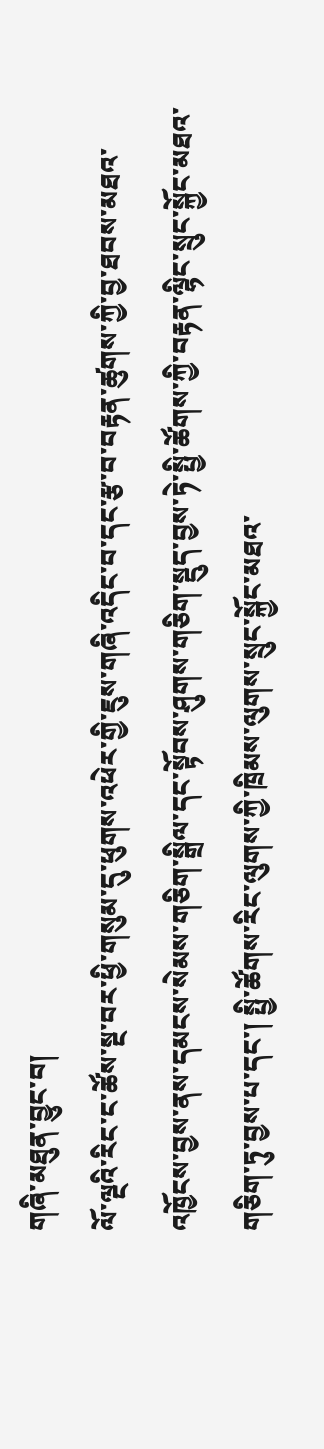གཞི་མཐུན་བྱུང་བ།
ལོ་ལྔའི་རིང་ང་ཚོས་སྔ་བར་ཕྱི་གསུམ་དུ་ཕུགས་འཕེར་གྱི་ཇུས་གཞི་འདིང་བ་དང་རྩ་བ་བརྟན་ཚུགས་ཀྱི་བྱ་ཐབས་མཐའ་འཁྱོངས་བྱས་ནས་དམངས་སེམས་གཅིག་སྒྲིལ་དང་སྟོབས་ཤུགས་གཅིག་སྡུད་བྱས་ཏེ་སྤྱི་ཚོགས་ཀྱི་བརྟན་ལྷིང་སྲུང་སྐྱོང་མཐའ་གཅིག་ཏུ་བྱས་པ་དང་། སྤྱི་ཚོགས་རིང་ལུགས་ཀྱི་ཁྲིམས་ལུགས་སྲུང་སྐྱོང་མཐའ་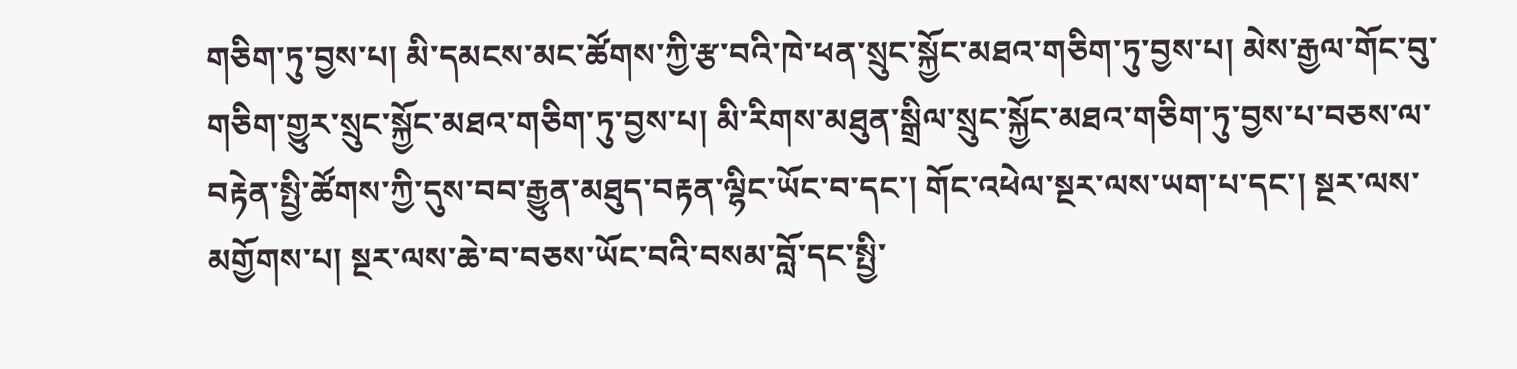གཅིག་ཏུ་བྱས་པ། མི་དམངས་མང་ཚོགས་ཀྱི་རྩ་བའི་ཁེ་ཕན་སྲུང་སྐྱོང་མཐའ་གཅིག་ཏུ་བྱས་པ། མེས་རྒྱལ་གོང་བུ་གཅིག་གྱུར་སྲུང་སྐྱོང་མཐའ་གཅིག་ཏུ་བྱས་པ། མི་རིགས་མཐུན་སྒྲིལ་སྲུང་སྐྱོང་མཐའ་གཅིག་ཏུ་བྱས་པ་བཅས་ལ་བརྟེན་སྤྱི་ཚོགས་ཀྱི་དུས་བབ་རྒྱུན་མཐུད་བརྟན་ལྷིང་ཡོང་བ་དང་། གོང་འཕེལ་སྔར་ལས་ཡག་པ་དང་། སྔར་ལས་མགྱོགས་པ། སྔར་ལས་ཆེ་བ་བཅས་ཡོང་བའི་བསམ་བློ་དང་སྤྱི་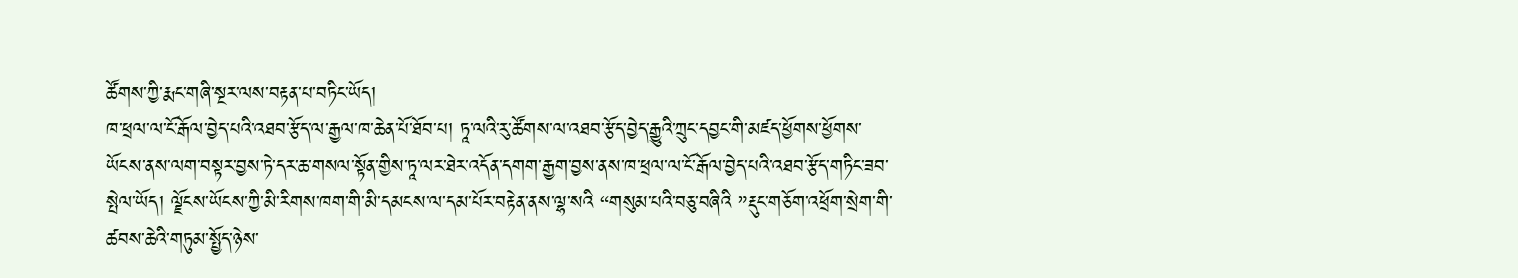ཚོགས་ཀྱི་རྨང་གཞི་སྔར་ལས་བརྟན་པ་བཏིང་ཡོད།
ཁ་ཕྲལ་ལ་ངོ་རྒོལ་བྱེད་པའི་འཐབ་རྩོད་ལ་རྒྱལ་ཁ་ཆེན་པོ་ཐོབ་པ། ཏཱ་ལའི་རུ་ཚོགས་ལ་འཐབ་རྩོད་བྱེད་རྒྱུའི་ཀྲུང་དབྱང་གི་མཛད་ཕྱོགས་ཕྱོགས་ཡོངས་ནས་ལག་བསྟར་བྱས་ཏེ་དར་ཆ་གསལ་སྟོན་གྱིས་ཏཱ་ལར་ཐེར་འདོན་དགག་རྒྱག་བྱས་ནས་ཁ་ཕྲལ་ལ་ངོ་རྒོལ་བྱེད་པའི་འཐབ་རྩོད་གཏིང་ཟབ་སྤེལ་ཡོད། ལྗོངས་ཡོངས་ཀྱི་མི་རིགས་ཁག་གི་མི་དམངས་ལ་དམ་པོར་བརྟེན་ནས་ལྷ་སའི “གསུམ་པའི་བཅུ་བཞིའི ”རྡུང་གཅོག་འཕྲོག་སྲེག་གི་ཚབས་ཆེའི་གཏུམ་སྤྱོད་ཉེས་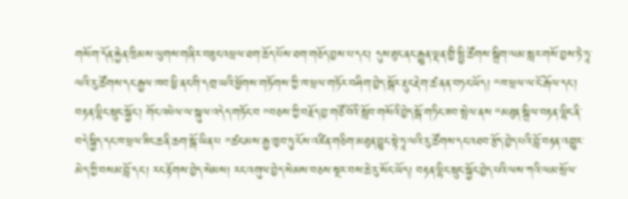གསོག་དོན་རྐྱེན་ཁྲིམས་ལུགས་གཞིར་བཟུང་འཕྲལ་ཐག་ཆོད་པོས་ཐག་གཅོད་བྱས་པ་དང་། དུས་ཐུང་ནང་རྒྱུན་ལྡན་གྱི་སྤྱི་ཚོགས་སྒྲིག་ལམ་སླར་གསོ་བྱས་ཏེ་ཏཱ་ལའི་རུ་ཚོགས་དང་རྒྱལ་ཁབ་ཕྱི་ནང་གི་དགྲ་ཡའི་ཕྱོགས་གཏོགས་ཀྱི་ཁ་ཕྲལ་གཏོར་བཤིག་བྱེད་སྒོར་རྡུང་རྡེག་ཚ་ནན་བཏང་ཡོད། “ཁ་ཕྲལ་ལ་ངོ་རྒོལ་དང་། བརྟན་ལྷིང་སྲུང་སྐྱོང་། གོང་འཕེལ་ལ་སྐུལ་འདེད་གཏོང་བ ”བཅས་ཀྱི་བརྗོད་བྱ་གཙོ་བོའི་སློབ་གསོའི་བྱེད་སྒོ་གཏིང་ཟབ་སྤེལ་ནས “མཐུན་སྒྲིལ་བརྟན་ལྷིང་ནི་བདེ་སྐྱིད་དང་ཁ་ཕྲལ་ཟིང་ཆ་ནི་ཆག་སྒོ་ཡིན་པ ”ཚང་མས་རྒྱ་ཁྱབ་ཏུ་ངོས་འཛིན་གཅིག་མཐུན་བྱུང་སྟེ་ཏཱ་ལའི་རུ་ཚོགས་དང་འཐབ་རྩོད་བྱེད་པའི་བློ་བརྟན་འགྱུར་མེད་ཀྱི་བསམ་བློ་དང་། རང་རྟོགས་བྱེད་སེམས། རང་འགུལ་བྱེད་སེམས་བཅས་སྔར་བས་ཆེ་རུ་སོང་ཡོད། བརྟན་ལྷིང་སྲུང་སྐྱོང་བྱེད་པའི་ལས་ཀའི་ལམ་སྲོལ་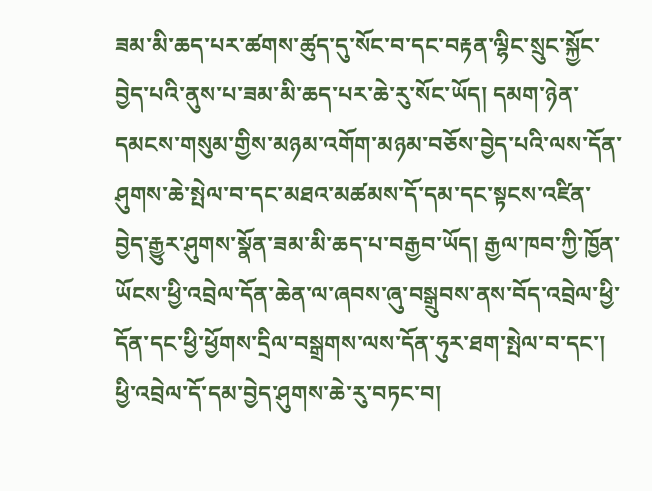ཟམ་མི་ཆད་པར་ཚགས་ཚུད་དུ་སོང་བ་དང་བརྟན་ལྷིང་སྲུང་སྐྱོང་བྱེད་པའི་ནུས་པ་ཟམ་མི་ཆད་པར་ཆེ་རུ་སོང་ཡོད། དམག་ཉེན་དམངས་གསུམ་གྱིས་མཉམ་འགོག་མཉམ་བཅོས་བྱེད་པའི་ལས་དོན་ཤུགས་ཆེ་སྤེལ་བ་དང་མཐའ་མཚམས་དོ་དམ་དང་སྟངས་འཛིན་བྱེད་རྒྱུར་ཤུགས་སྣོན་ཟམ་མི་ཆད་པ་བརྒྱབ་ཡོད། རྒྱལ་ཁབ་ཀྱི་ཁྱོན་ཡོངས་ཕྱི་འབྲེལ་དོན་ཆེན་ལ་ཞབས་ཞུ་བསྒྲུབས་ནས་བོད་འབྲེལ་ཕྱི་དོན་དང་ཕྱི་ཕྱོགས་དྲིལ་བསྒྲགས་ལས་དོན་ཧུར་ཐག་སྤེལ་བ་དང་། ཕྱི་འབྲེལ་དོ་དམ་བྱེད་ཤུགས་ཆེ་རུ་བཏང་བ།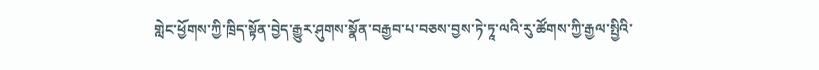གླེང་ཕྱོགས་ཀྱི་ཁྲིད་སྟོན་བྱེད་རྒྱུར་ཤུགས་སྣོན་བརྒྱབ་པ་བཅས་བྱས་ཏེ་ཏཱ་ལའི་རུ་ཚོགས་ཀྱི་རྒྱལ་སྤྱིའི་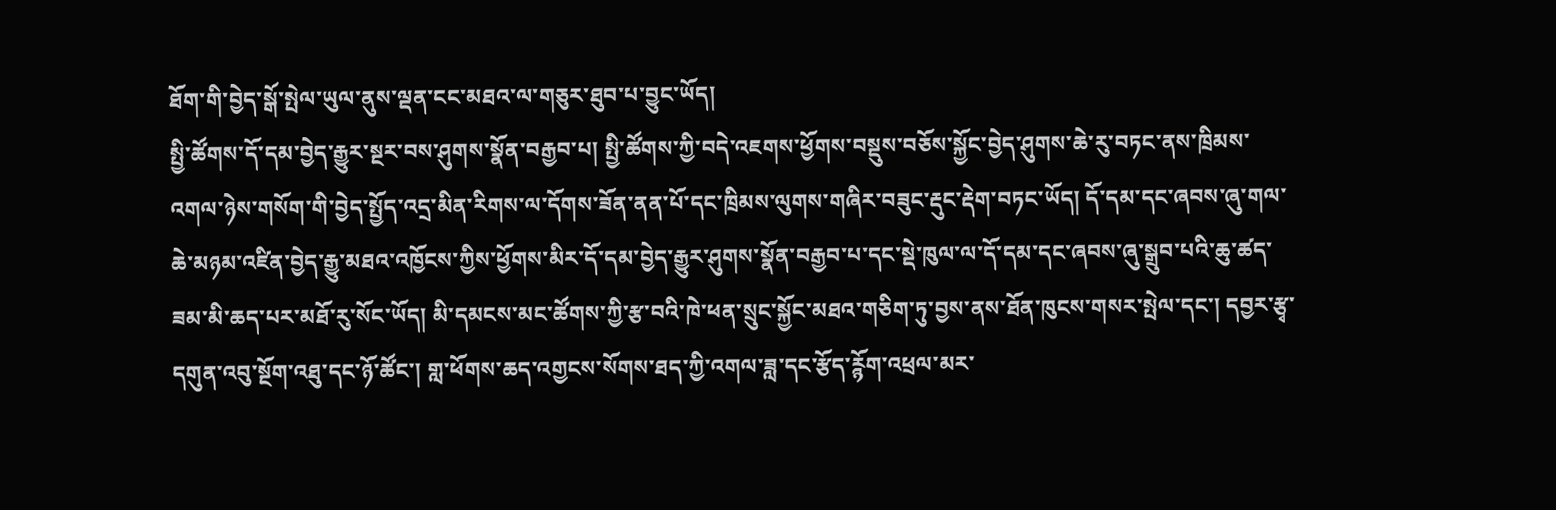ཐོག་གི་བྱེད་སྒོ་སྤེལ་ཡུལ་ནུས་ལྡན་ངང་མཐའ་ལ་གཅུར་ཐུབ་པ་བྱུང་ཡོད།
སྤྱི་ཚོགས་དོ་དམ་བྱེད་རྒྱུར་སྔར་བས་ཤུགས་སྣོན་བརྒྱབ་པ། སྤྱི་ཚོགས་ཀྱི་བདེ་འཇགས་ཕྱོགས་བསྡུས་བཅོས་སྐྱོང་བྱེད་ཤུགས་ཆེ་རུ་བཏང་ནས་ཁྲིམས་འགལ་ཉེས་གསོག་གི་བྱེད་སྤྱོད་འདྲ་མིན་རིགས་ལ་དོགས་ཟོན་ནན་པོ་དང་ཁྲིམས་ལུགས་གཞིར་བཟུང་རྡུང་རྡེག་བཏང་ཡོད། དོ་དམ་དང་ཞབས་ཞུ་གལ་ཆེ་མཉམ་འཛིན་བྱེད་རྒྱུ་མཐའ་འཁྱོངས་ཀྱིས་ཕྱོགས་མིར་དོ་དམ་བྱེད་རྒྱུར་ཤུགས་སྣོན་བརྒྱབ་པ་དང་སྡེ་ཁུལ་ལ་དོ་དམ་དང་ཞབས་ཞུ་སྒྲུབ་པའི་ཆུ་ཚད་ཟམ་མི་ཆད་པར་མཐོ་རུ་སོང་ཡོད། མི་དམངས་མང་ཚོགས་ཀྱི་རྩ་བའི་ཁེ་ཕན་སྲུང་སྐྱོང་མཐའ་གཅིག་ཏུ་བྱས་ནས་ཐོན་ཁུངས་གསར་སྤེལ་དང་། དབྱར་རྩྭ་དགུན་འབུ་སྔོག་འཐུ་དང་ཉོ་ཚོང་། གླ་ཕོགས་ཆད་འགྱངས་སོགས་ཐད་ཀྱི་འགལ་ཟླ་དང་རྩོད་ཪྙོག་འཕྲལ་མར་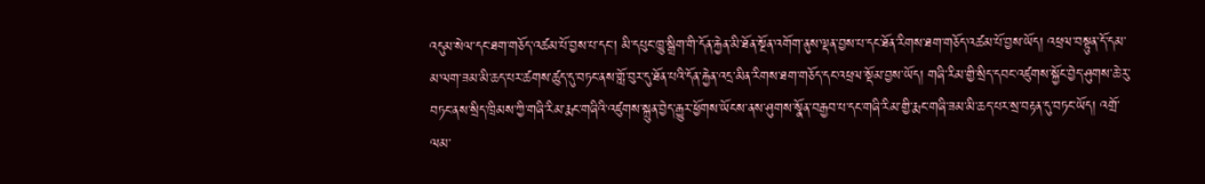འདུམ་སེལ་དང་ཐག་གཅོད་འཚམ་པོ་བྱས་པ་དང་། མི་དཔུང་ཁྱུ་སྒྲིག་གི་དོན་རྐྱེན་མི་ཐོན་སྔོན་འགོག་ནུས་ལྡན་བྱས་པ་དང་ཐོན་རིགས་ཐག་གཅོད་འཚམ་པོ་བྱས་ཡོད། འཕྲལ་བསྟུན་དོ་དམ་མ་ལག་ཟམ་མི་ཆད་པར་ཚགས་ཚུད་དུ་བཏང་ནས་གློ་བུར་དུ་ཐོན་པའི་དོན་རྐྱེན་འདྲ་མིན་རིགས་ཐག་གཅོད་དང་འཕྲལ་སྡོམ་བྱས་ཡོད། གཞི་རིམ་གྱི་སྲིད་དབང་འཛུགས་སྐྱོང་བྱེད་ཤུགས་ཆེ་རུ་བཏང་ནས་སྲིད་ཁྲིམས་ཀྱི་གཞི་རིམ་རྨང་གཞིའི་འཛུགས་སྐྲུན་བྱེད་རྒྱུར་ཕྱོགས་ཡོངས་ནས་ཤུགས་སྣོན་བརྒྱབ་པ་དང་གཞི་རིམ་གྱི་རྨང་གཞི་ཟམ་མི་ཆད་པར་སྲ་བརྟན་དུ་བཏང་ཡོད། འགྲོ་ལམ་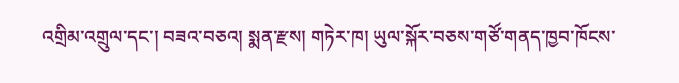འགྲིམ་འགྲུལ་དང་། བཟའ་བཅའ། སྨན་རྫས། གཏེར་ཁ། ཡུལ་སྐོར་བཅས་གཙོ་གནད་ཁྱབ་ཁོངས་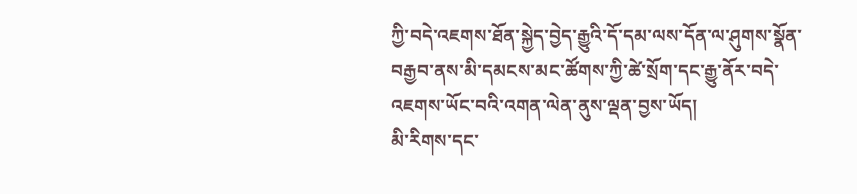ཀྱི་བདེ་འཇགས་ཐོན་སྐྱེད་བྱེད་རྒྱུའི་དོ་དམ་ལས་དོན་ལ་ཤུགས་སྣོན་བརྒྱབ་ནས་མི་དམངས་མང་ཚོགས་ཀྱི་ཚེ་སྲོག་དང་རྒྱུ་ནོར་བདེ་འཇགས་ཡོང་བའི་འགན་ལེན་ནུས་ལྡན་བྱས་ཡོད།
མི་རིགས་དང་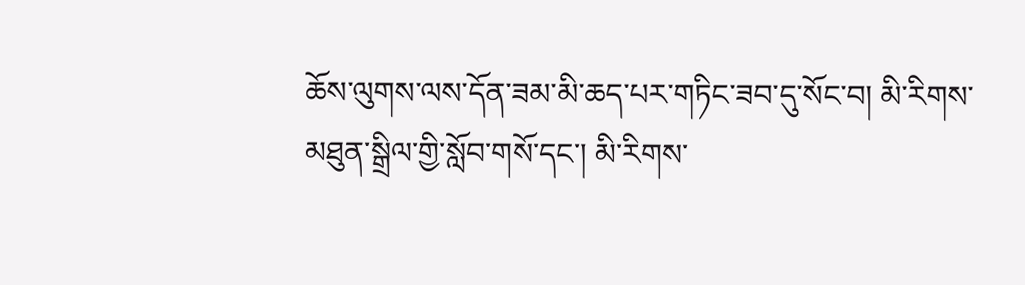ཆོས་ལུགས་ལས་དོན་ཟམ་མི་ཆད་པར་གཏིང་ཟབ་དུ་སོང་བ། མི་རིགས་མཐུན་སྒྲིལ་གྱི་སློབ་གསོ་དང་། མི་རིགས་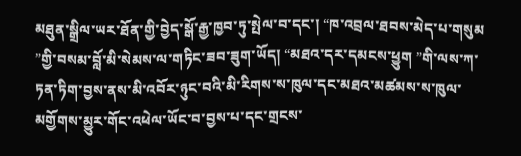མཐུན་སྒྲིལ་ཡར་ཐོན་གྱི་བྱེད་སྒོ་རྒྱ་ཁྱབ་ཏུ་སྤེལ་བ་དང་། “ཁ་འབྲལ་ཐབས་མེད་པ་གསུམ ”གྱི་བསམ་བློ་མི་སེམས་ལ་གཏིང་ཟབ་ཟུག་ཡོད། “མཐའ་དར་དམངས་ཕྱུག ”གི་ལས་ཀ་ཏན་ཏིག་བྱས་ནས་མི་འབོར་ཉུང་བའི་མི་རིགས་ས་ཁུལ་དང་མཐའ་མཚམས་ས་ཁུལ་མགྱོགས་མྱུར་གོང་འཕེལ་ཡོང་བ་བྱས་པ་དང་གྲངས་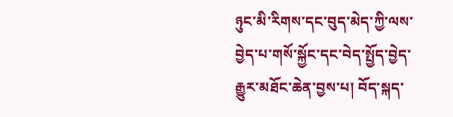ཉུང་མི་རིགས་དང་བུད་མེད་ཀྱི་ལས་བྱེད་པ་གསོ་སྐྱོང་དང་བེད་སྤྱོད་བྱེད་རྒྱུར་མཐོང་ཆེན་བྱས་པ། བོད་སྐད་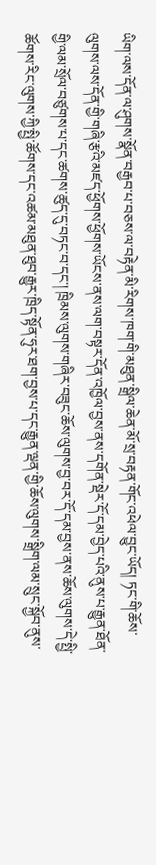ཡིག་ལས་དོན་ལ་ཤུགས་སྣོན་བརྒྱབ་པ་བཅས་ལ་བརྟེན་མི་རིགས་ཁག་གི་མཐུན་སྒྲིལ་ཆེན་མོ་སྲ་བརྟན་གོང་འཕེལ་བྱུང་ཡོད། ཏང་གི་ཆོས་ལུགས་ལས་དོན་གྱི་གཞི་རྩའི་མཛད་ཕྱོགས་ཕྱོགས་ཡོངས་ནས་ལག་བསྟར་དོན་འཁྱོལ་བྱས་ནས་དགོན་སྡེར་དོ་དམ་བྱེད་པའི་ནུས་པ་རྒྱུན་ཐོན་གྱི་ལམ་སྲོལ་བཙུགས་པ་དང་ཚགས་ཚུད་དུ་བཏང་བ་དང་། ཁྲིམས་ལུགས་གཞིར་བཟུང་ཆོས་ལུགས་བྱ་བར་དོ་དམ་བྱས་ནས་ཆོས་ལུགས་དེ་སྤྱི་ཚོགས་རིང་ལུགས་ཀྱི་སྤྱི་ཚོགས་དང་འཚམ་མཐུན་ཐུབ་རྒྱུར་ཁྲིད་སྟོན་ཧུར་ཐག་བྱས་པ་དང་རྒྱུན་ལྡན་གྱི་ཆོས་ལུགས་སྒྲིག་ལམ་སྲུང་སྐྱོབ་ནུས་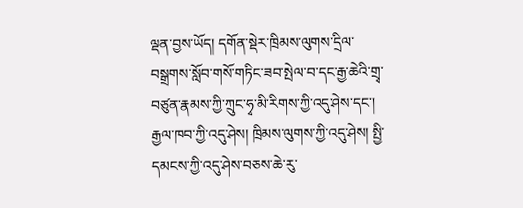ལྡན་བྱས་ཡོད། དགོན་སྡེར་ཁྲིམས་ལུགས་དྲིལ་བསྒྲགས་སློབ་གསོ་གཏིང་ཟབ་སྤེལ་བ་དང་རྒྱ་ཆེའི་གྲྭ་བཙུན་རྣམས་ཀྱི་ཀྲུང་ཧྭ་མི་རིགས་ཀྱི་འདུ་ཤེས་དང་། རྒྱལ་ཁབ་ཀྱི་འདུ་ཤེས། ཁྲིམས་ལུགས་ཀྱི་འདུ་ཤེས། སྤྱི་དམངས་ཀྱི་འདུ་ཤེས་བཅས་ཆེ་རུ་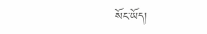སོང་ཡོད།